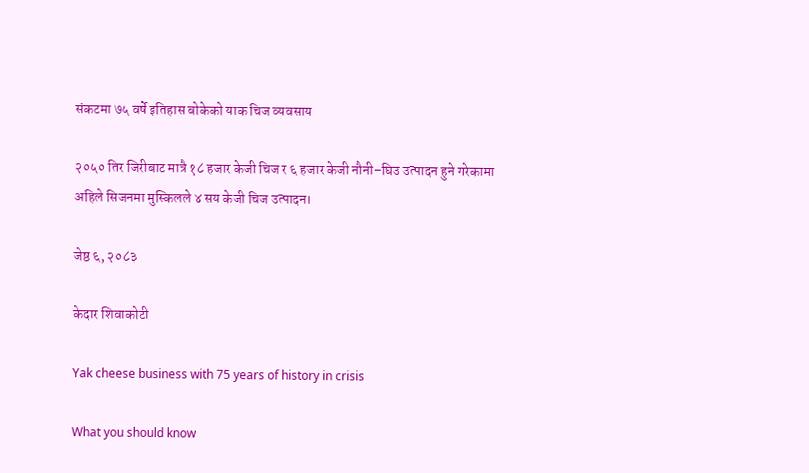संकटमा ७५ वर्षे इतिहास बोकेको याक चिज व्यवसाय

२०५० तिर जिरीबाट मात्रै १८ हजार केजी चिज र ६ हजार केजी नौनी–घिउ उत्पादन हुने गरेकामा अहिले सिजनमा मुस्किलले ४ सय केजी चिज उत्पादन।

जेष्ठ ६, २०८३

केदार शिवाकोटी

Yak cheese business with 75 years of history in crisis

What you should know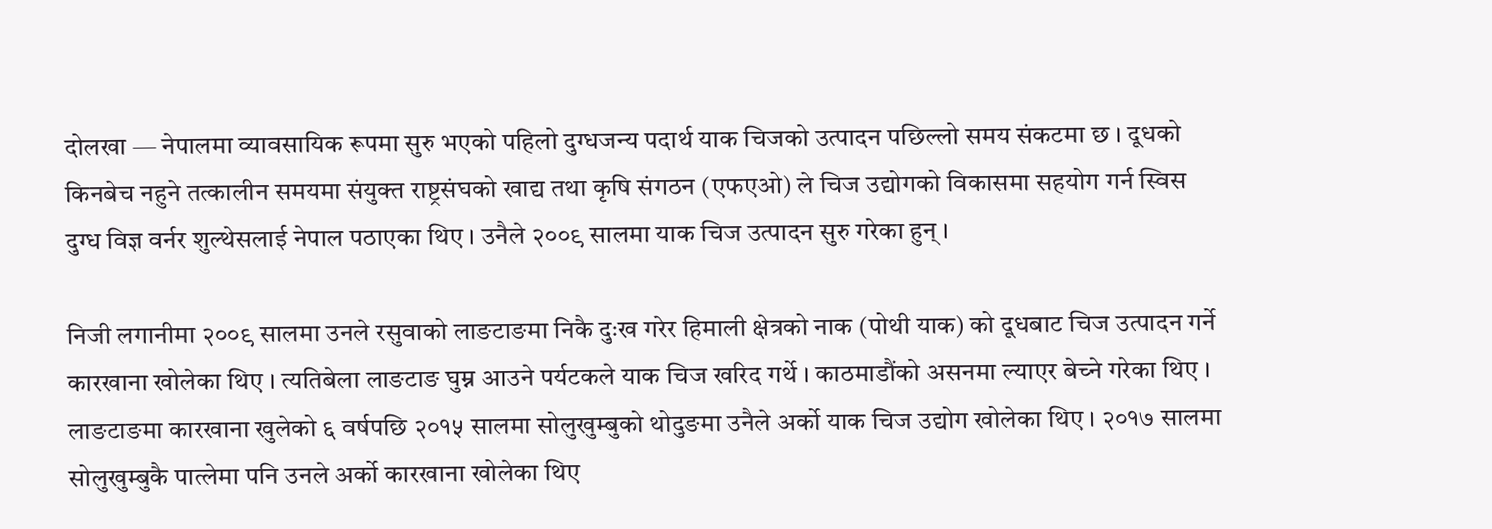दोलखा — नेपालमा व्यावसायिक रूपमा सुरु भएको पहिलो दुग्धजन्य पदार्थ याक चिजको उत्पादन पछिल्लो समय संकटमा छ । दूधको किनबेच नहुने तत्कालीन समयमा संयुक्त राष्ट्रसंघको खाद्य तथा कृषि संगठन (एफएओ) ले चिज उद्योगको विकासमा सहयोग गर्न स्विस दुग्ध विज्ञ वर्नर शुल्थेसलाई नेपाल पठाएका थिए । उनैले २००९ सालमा याक चिज उत्पादन सुरु गरेका हुन् ।

निजी लगानीमा २००९ सालमा उनले रसुवाको लाङटाङमा निकै दुःख गरेर हिमाली क्षेत्रको नाक (पोथी याक) को दूधबाट चिज उत्पादन गर्ने कारखाना खोलेका थिए । त्यतिबेला लाङटाङ घुम्न आउने पर्यटकले याक चिज खरिद गर्थे । काठमाडौंको असनमा ल्याएर बेच्ने गरेका थिए । लाङटाङमा कारखाना खुलेको ६ वर्षपछि २०१५ सालमा सोलुखुम्बुको थोदुङमा उनैले अर्को याक चिज उद्योग खोलेका थिए । २०१७ सालमा सोलुखुम्बुकै पात्लेमा पनि उनले अर्को कारखाना खोलेका थिए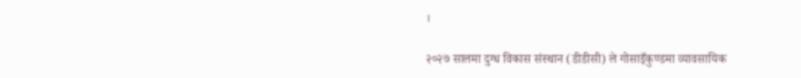।

२०२७ सालमा दुग्ध विकास संस्थान (डीडीसी) ले गोसाइँकुण्डमा व्यावसायिक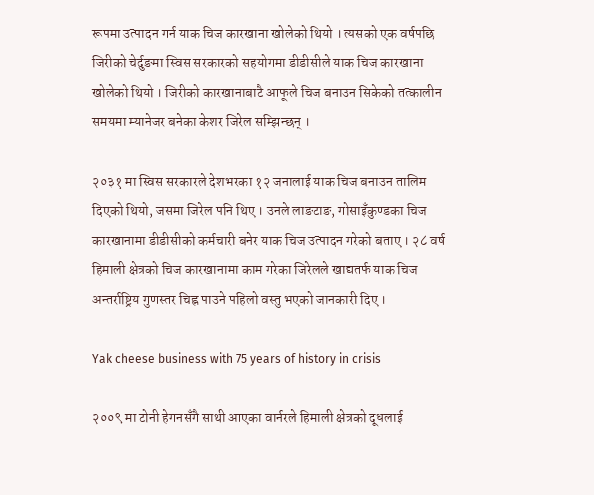रूपमा उत्पादन गर्न याक चिज कारखाना खोलेको थियो । त्यसको एक वर्षपछि जिरीको चेर्दुङमा स्विस सरकारको सहयोगमा डीडीसीले याक चिज कारखाना खोलेको थियो । जिरीको कारखानाबाटै आफूले चिज बनाउन सिकेको तत्कालीन समयमा म्यानेजर बनेका केशर जिरेल सम्झिन्छन् ।

२०३१ मा स्विस सरकारले देशभरका १२ जनालाई याक चिज बनाउन तालिम दिएको थियो, जसमा जिरेल पनि थिए । उनले लाङटाङ, गोसाइँकुण्डका चिज कारखानामा डीडीसीको कर्मचारी बनेर याक चिज उत्पादन गरेको बताए । २८ वर्ष हिमाली क्षेत्रको चिज कारखानामा काम गरेका जिरेलले खाद्यतर्फ याक चिज अन्तर्राष्ट्रिय गुणस्तर चिह्न पाउने पहिलो वस्तु भएको जानकारी दिए ।

Yak cheese business with 75 years of history in crisis

२००९ मा टोनी हेगनसँगै साथी आएका वार्नरले हिमाली क्षेत्रको दूधलाई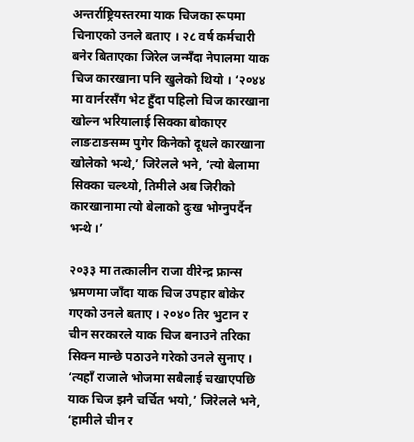अन्तर्राष्ट्रियस्तरमा याक चिजका रूपमा चिनाएको उनले बताए । २८ वर्ष कर्मचारी बनेर बिताएका जिरेल जन्मँदा नेपालमा याक चिज कारखाना पनि खुलेको थियो । ‘२०४४ मा वार्नरसँग भेट हुँदा पहिलो चिज कारखाना खोल्न भरियालाई सिक्का बोकाएर लाङटाङसम्म पुगेर किनेको दूधले कारखाना खोलेको भन्थे,’ जिरेलले भने, ‘त्यो बेलामा सिक्का चल्थ्यो, तिमीले अब जिरीको कारखानामा त्यो बेलाको दुःख भोग्नुपर्दैन भन्थे ।’

२०३३ मा तत्कालीन राजा वीरेन्द्र फ्रान्स भ्रमणमा जाँदा याक चिज उपहार बोकेर गएको उनले बताए । २०४० तिर भुटान र चीन सरकारले याक चिज बनाउने तरिका सिक्न मान्छे पठाउने गरेको उनले सुनाए । ‘त्यहाँ राजाले भोजमा सबैलाई चखाएपछि याक चिज झनै चर्चित भयो,’ जिरेलले भने, ‘हामीले चीन र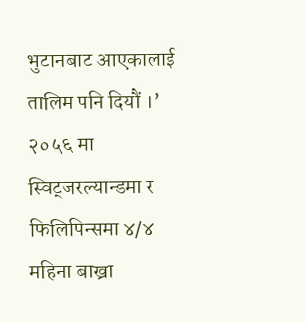भुटानबाट आएकालाई तालिम पनि दियौं ।’ २०५६ मा स्विट्जरल्यान्डमा र फिलिपिन्समा ४/४ महिना बाख्रा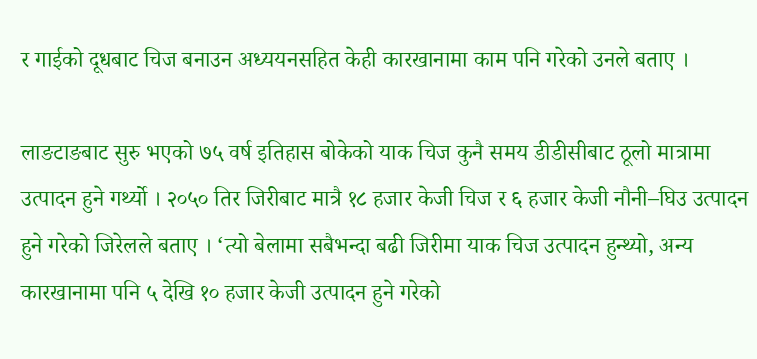र गाईको दूधबाट चिज बनाउन अध्ययनसहित केही कारखानामा काम पनि गरेको उनले बताए ।

लाङटाङबाट सुरु भएको ७५ वर्ष इतिहास बोकेको याक चिज कुनै समय डीडीसीबाट ठूलो मात्रामा उत्पादन हुने गर्थ्यो । २०५० तिर जिरीबाट मात्रै १८ हजार केजी चिज र ६ हजार केजी नौनी–घिउ उत्पादन हुने गरेको जिरेलले बताए । ‘त्यो बेलामा सबैभन्दा बढी जिरीमा याक चिज उत्पादन हुन्थ्यो, अन्य कारखानामा पनि ५ देखि १० हजार केजी उत्पादन हुने गरेको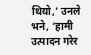थियो,’ उनले भने, ‘हामी उत्पादन गरेर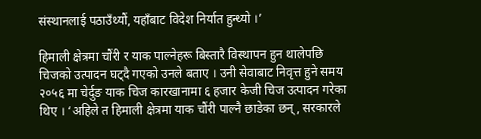संस्थानलाई पठाउँथ्यौं, यहाँबाट विदेश निर्यात हुन्थ्यो ।’

हिमाली क्षेत्रमा चौंरी र याक पाल्नेहरू बिस्तारै विस्थापन हुन थालेपछि चिजको उत्पादन घट्दै गएको उनले बताए । उनी सेवाबाट निवृत्त हुने समय २०५६ मा चेर्दुङ याक चिज कारखानामा ६ हजार केजी चिज उत्पादन गरेका थिए । ‘अहिले त हिमाली क्षेत्रमा याक चौंरी पाल्नै छाडेका छन्, सरकारले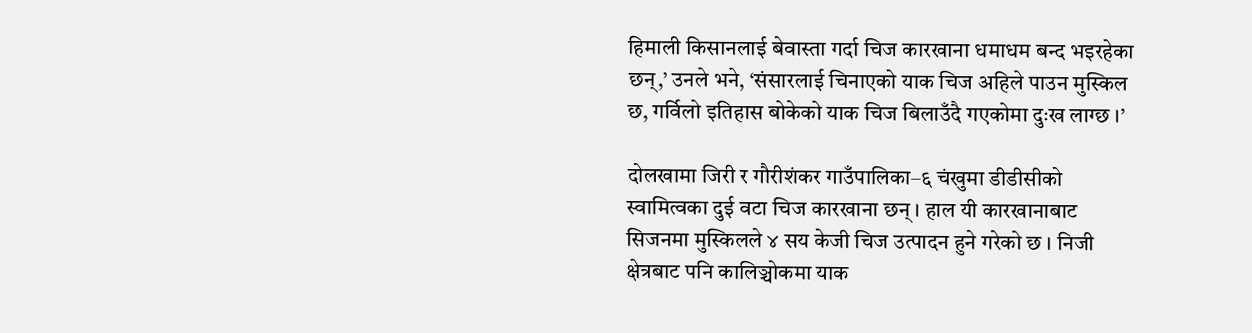हिमाली किसानलाई बेवास्ता गर्दा चिज कारखाना धमाधम बन्द भइरहेका छन्,’ उनले भने, ‘संसारलाई चिनाएको याक चिज अहिले पाउन मुस्किल छ, गर्विलो इतिहास बोकेको याक चिज बिलाउँदै गएकोमा दुःख लाग्छ ।’

दोलखामा जिरी र गौरीशंकर गाउँपालिका–६ चंखुमा डीडीसीको स्वामित्वका दुई वटा चिज कारखाना छन् । हाल यी कारखानाबाट सिजनमा मुस्किलले ४ सय केजी चिज उत्पादन हुने गरेको छ । निजी क्षेत्रबाट पनि कालिञ्चोकमा याक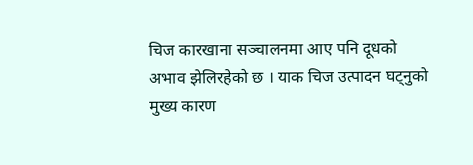चिज कारखाना सञ्चालनमा आए पनि दूधको अभाव झेलिरहेको छ । याक चिज उत्पादन घट्नुको मुख्य कारण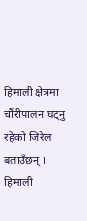हिमाली क्षेत्रमा चौंरीपालन घट्नु रहेको जिरेल बताउँछन् । हिमाली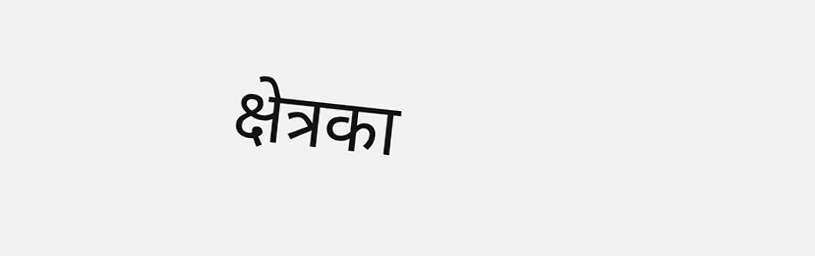क्षेत्रका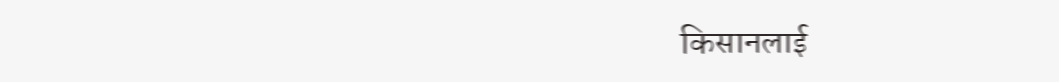किसानलाई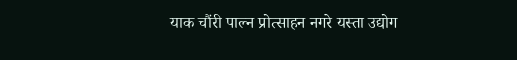याक चौंरी पाल्न प्रोत्साहन नगरे यस्ता उद्योग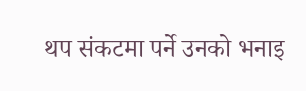थप संकटमा पर्ने उनको भनाइ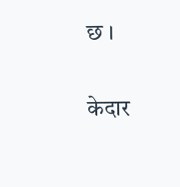छ ।

केदार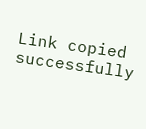Link copied successfully